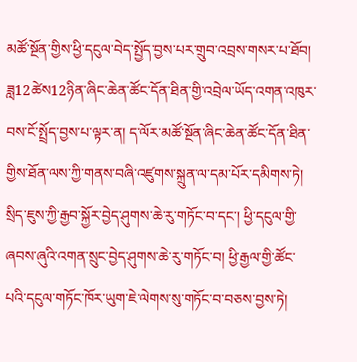མཚོ་སྔོན་གྱིས་ཕྱི་དངུལ་བེད་སྤྱོད་བྱས་པར་གྲུབ་འབྲས་གསར་པ་ཐོབ།
ཟླ12ཚེས12ཉིན་ཞིང་ཆེན་ཚོང་དོན་ཐིན་གྱི་འབྲེལ་ཡོད་འགན་འཁུར་བས་ངོ་སྤྲོད་བྱས་པ་ལྟར་ན། ད་ལོར་མཚོ་སྔོན་ཞིང་ཆེན་ཚོང་དོན་ཐིན་གྱིས་ཐོན་ལས་ཀྱི་གནས་བཞི་འཛུགས་སྐྲུན་ལ་དམ་པོར་དམིགས་ཏེ། སྲིད་ཇུས་ཀྱི་རྒྱབ་སྐྱོར་བྱེད་ཤུགས་ཆེ་རུ་གཏོང་བ་དང་། ཕྱི་དངུལ་གྱི་ཞབས་ཞུའི་འགན་སྲུང་བྱེད་ཤུགས་ཆེ་རུ་གཏོང་བ། ཕྱི་རྒྱལ་གྱི་ཚོང་པའི་དངུལ་གཏོང་ཁོར་ཡུག་ཇེ་ལེགས་སུ་གཏོང་བ་བཅས་བྱས་ཏེ།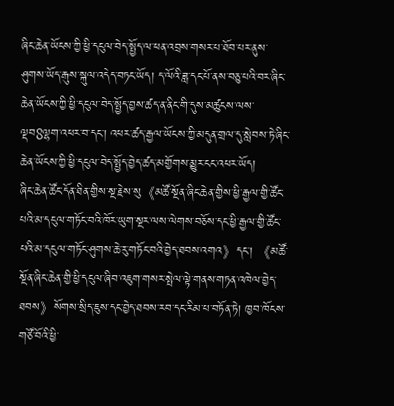ཞིང་ཆེན་ཡོངས་ཀྱི་ཕྱི་དངུལ་བེད་སྤྱོད་ལ་ཕན་འབྲས་གསར་པ་ཐོབ་པར་ནུས་ཤུགས་ཡོད་རྒུས་སྐུལ་འདེད་བཏང་ཡོད། ད་ལོའི་ཟླ་དང་པོ་ནས་བཅུ་པའི་བར་ཞིང་ཆེན་ཡོངས་ཀྱི་ཕྱི་དངུལ་བེད་སྤྱོད་བྱས་ཚད་ན་ནིང་གི་དུས་མཚུངས་ལས་ལྡབ8ལྷག་འཕར་བ་དང་། འཕར་ཚད་རྒྱལ་ཡོངས་ཀྱི་མདུན་གྲལ་དུ་སླེབས་ཏེ་ཞིང་ཆེན་ཡོངས་ཀྱི་ཕྱི་དངུལ་བེད་སྤྱོད་བྱེད་ཚད་མགྱོགས་མྱུར་ངང་འཕར་ཡོད།
ཞིང་ཆེན་ཚོང་དོན་ཐིན་གྱིས་སྔ་རྗེས་སུ《མཚོ་སྔོན་ཞིང་ཆེན་གྱིས་ཕྱི་རྒྱལ་གྱི་ཚོང་པའི་མ་དངུལ་གཏོང་བའི་ཁོར་ཡུག་སྔར་ལས་ལེགས་བཅོས་དང་ཕྱི་རྒྱལ་གྱི་ཚོང་པའི་མ་དངུལ་གཏོང་ཤུགས་ཆེ་རུ་གཏོང་བའི་བྱེད་ཐབས་འགའ》དང་། 《མཚོ་སྔོན་ཞིང་ཆེན་གྱི་ཕྱི་དངུལ་ཞིབ་འཇུག་གསར་སྤེལ་ལྟེ་གནས་གཏན་འཁེལ་བྱེད་ཐབས》སོགས་སྲིད་ཇུས་དང་བྱེད་ཐབས་རབ་དང་རིམ་པ་བཏོན་ཏེ། ཁྱབ་ཁོངས་གཙོ་བོའི་ཕྱི་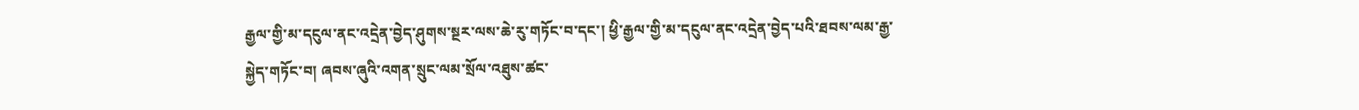རྒྱལ་གྱི་མ་དངུལ་ནང་འདྲེན་བྱེད་ཤུགས་སྔར་ལས་ཆེ་རུ་གཏོང་བ་དང་། ཕྱི་རྒྱལ་གྱི་མ་དངུལ་ནང་འདྲེན་བྱེད་པའི་ཐབས་ལམ་རྒྱ་སྐྱེད་གཏོང་བ། ཞབས་ཞུའི་འགན་སྲུང་ལམ་སྲོལ་འཐུས་ཚང་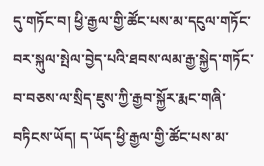དུ་གཏོང་བ། ཕྱི་རྒྱལ་གྱི་ཚོང་པས་མ་དངུལ་གཏོང་བར་སྐུལ་སྤེལ་བྱེད་པའི་ཐབས་ལམ་རྒྱ་སྐྱེད་གཏོང་བ་བཅས་ལ་སྲིད་ཇུས་ཀྱི་རྒྱབ་སྐྱོར་རྨང་གཞི་བཏིངས་ཡོད། ད་ཡོད་ཕྱི་རྒྱལ་གྱི་ཚོང་པས་མ་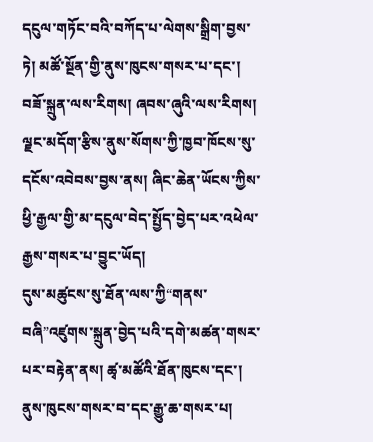དངུལ་གཏོང་བའི་བཀོད་པ་ལེགས་སྒྲིག་བྱས་ཏེ། མཚོ་སྔོན་གྱི་ནུས་ཁུངས་གསར་པ་དང་། བཟོ་སྐྲུན་ལས་རིགས། ཞབས་ཞུའི་ལས་རིགས། ལྗང་མདོག་རྩིས་ནུས་སོགས་ཀྱི་ཁྱབ་ཁོངས་སུ་དངོས་འབེབས་བྱས་ནས། ཞིང་ཆེན་ཡོངས་ཀྱིས་ཕྱི་རྒྱལ་གྱི་མ་དངུལ་བེད་སྤྱོད་བྱེད་པར་འཕེལ་རྒྱས་གསར་པ་བྱུང་ཡོད།
དུས་མཚུངས་སུ་ཐོན་ལས་ཀྱི“གནས་བཞི”འཛུགས་སྐྲུན་བྱེད་པའི་དགེ་མཚན་གསར་པར་བརྟེན་ནས། ཚྭ་མཚོའི་ཐོན་ཁུངས་དང་། ནུས་ཁུངས་གསར་བ་དང་རྒྱུ་ཆ་གསར་པ།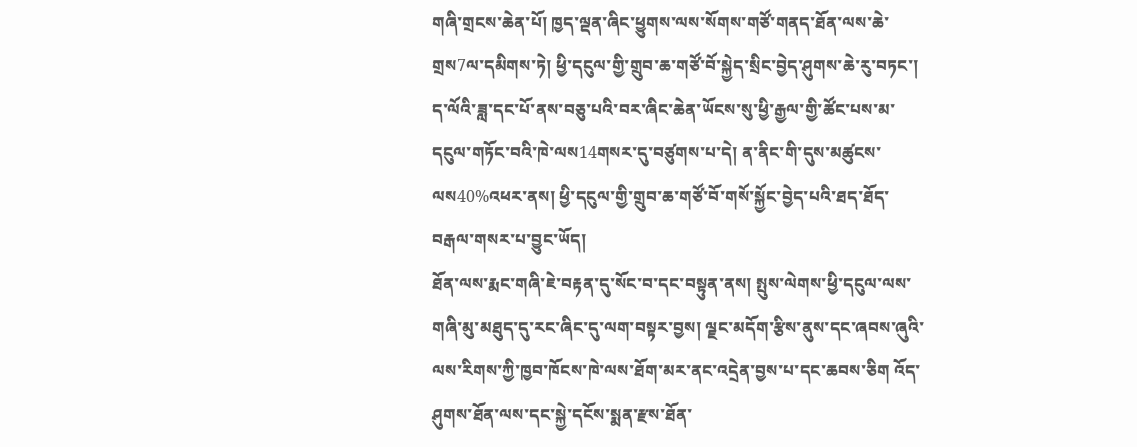གཞི་གྲངས་ཆེན་པོ། ཁྱད་ལྡན་ཞིང་ཕྱུགས་ལས་སོགས་གཙོ་གནད་ཐོན་ལས་ཆེ་གྲས7ལ་དམིགས་ཏེ། ཕྱི་དངུལ་གྱི་གྲུབ་ཆ་གཙོ་བོ་སྐྱེད་སྲིང་བྱེད་ཤུགས་ཆེ་རུ་བཏང་། ད་ལོའི་ཟླ་དང་པོ་ནས་བཅུ་པའི་བར་ཞིང་ཆེན་ཡོངས་སུ་ཕྱི་རྒྱལ་གྱི་ཚོང་པས་མ་དངུལ་གཏོང་བའི་ཁེ་ལས14གསར་དུ་བཙུགས་པ་དེ། ན་ནིང་གི་དུས་མཚུངས་ལས40%འཕར་ནས། ཕྱི་དངུལ་གྱི་གྲུབ་ཆ་གཙོ་བོ་གསོ་སྐྱོང་བྱེད་པའི་ཐད་ཐོད་བརྒལ་གསར་པ་བྱུང་ཡོད།
ཐོན་ལས་རྨང་གཞི་ཇེ་བརྟན་དུ་སོང་བ་དང་བསྟུན་ནས། སྤུས་ལེགས་ཕྱི་དངུལ་ལས་གཞི་མུ་མཐུད་དུ་རང་ཞིང་དུ་ལག་བསྟར་བྱས། ལྗང་མདོག་རྩིས་ནུས་དང་ཞབས་ཞུའི་ལས་རིགས་ཀྱི་ཁྱབ་ཁོངས་ཁེ་ལས་ཐོག་མར་ནང་འདྲེན་བྱས་པ་དང་ཆབས་ཅིག འོད་ཤུགས་ཐོན་ལས་དང་སྐྱེ་དངོས་སྨན་རྫས་ཐོན་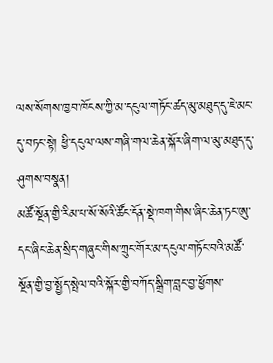ལས་སོགས་ཁྱབ་ཁོངས་ཀྱི་མ་དངུལ་གཏོང་ཚད་མུ་མཐུད་དུ་ཇེ་མང་དུ་བཏང་སྟེ། ཕྱི་དངུལ་ལས་གཞི་གལ་ཆེན་སྐོར་ཞིག་ལ་མུ་མཐུད་དུ་ཤུགས་བསྣན།
མཚོ་སྔོན་གྱི་རིམ་པ་སོ་སོའི་ཚོང་དོན་སྡེ་ཁག་གིས་ཞིང་ཆེན་ཏང་ཨུ་དང་ཞིང་ཆེན་སྲིད་གཞུང་གིས་ཀྲུང་གོར་མ་དངུལ་གཏོང་བའི་མཚོ་སྔོན་གྱི་བྱ་སྤྱོད་སྤེལ་བའི་སྐོར་གྱི་བཀོད་སྒྲིག་བླང་བྱ་ཕྱོགས་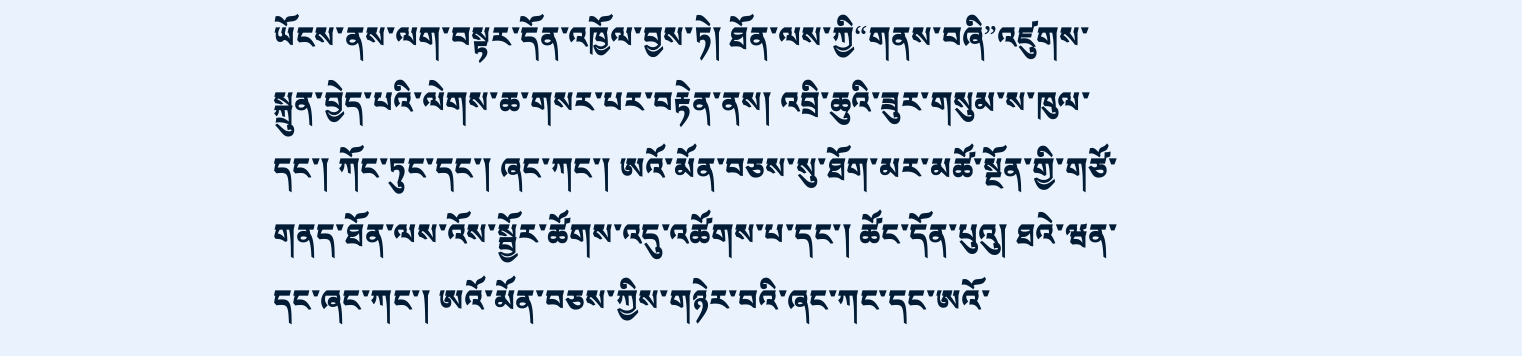ཡོངས་ནས་ལག་བསྟར་དོན་འཁྱོལ་བྱས་ཏེ། ཐོན་ལས་ཀྱི“གནས་བཞི”འཛུགས་སྐྲུན་བྱེད་པའི་ལེགས་ཆ་གསར་པར་བརྟེན་ནས། འབྲི་ཆུའི་ཟུར་གསུམ་ས་ཁུལ་དང་། ཀོང་ཏུང་དང་། ཞང་ཀང་། ཨའོ་མོན་བཅས་སུ་ཐོག་མར་མཚོ་སྔོན་གྱི་གཙོ་གནད་ཐོན་ལས་འོས་སྦྱོར་ཚོགས་འདུ་འཚོགས་པ་དང་། ཚོང་དོན་པུའུ། ཐའེ་ཝན་དང་ཞང་ཀང་། ཨའོ་མོན་བཅས་ཀྱིས་གཉེར་བའི་ཞང་ཀང་དང་ཨའོ་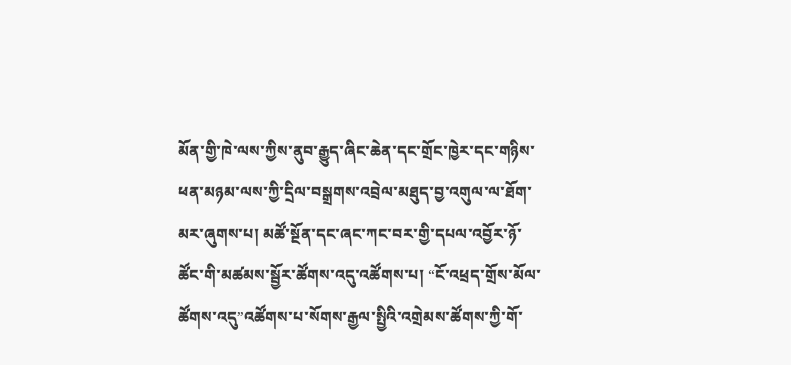མོན་གྱི་ཁེ་ལས་ཀྱིས་ནུབ་རྒྱུད་ཞིང་ཆེན་དང་གྲོང་ཁྱེར་དང་གཉིས་ཕན་མཉམ་ལས་ཀྱི་དྲིལ་བསྒྲགས་འབྲེལ་མཐུད་བྱ་འགུལ་ལ་ཐོག་མར་ཞུགས་པ། མཚོ་སྔོན་དང་ཞང་ཀང་བར་གྱི་དཔལ་འབྱོར་ཉོ་ཚོང་གི་མཚམས་སྦྱོར་ཚོགས་འདུ་འཚོགས་པ། “ངོ་འཕྲད་གྲོས་མོལ་ཚོགས་འདུ”འཚོགས་པ་སོགས་རྒྱལ་སྤྱིའི་འགྲེམས་ཚོགས་ཀྱི་གོ་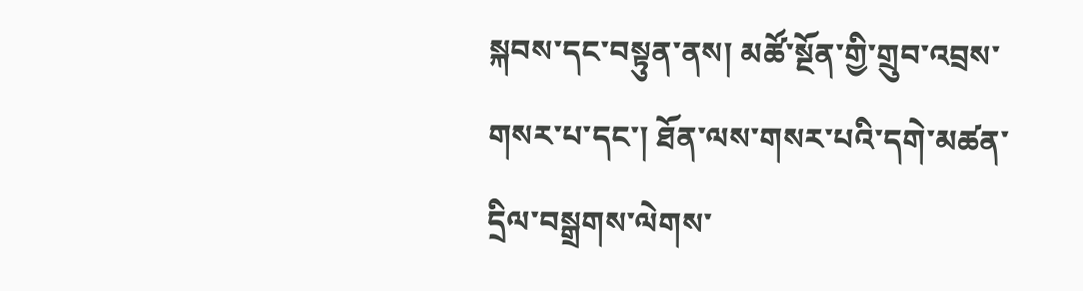སྐབས་དང་བསྟུན་ནས། མཚོ་སྔོན་གྱི་གྲུབ་འབྲས་གསར་པ་དང་། ཐོན་ལས་གསར་པའི་དགེ་མཚན་དྲིལ་བསྒྲགས་ལེགས་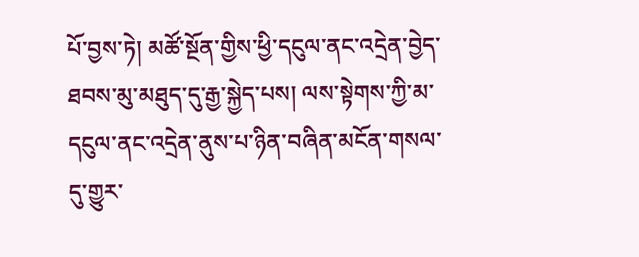པོ་བྱས་ཏེ། མཚོ་སྔོན་གྱིས་ཕྱི་དངུལ་ནང་འདྲེན་བྱེད་ཐབས་མུ་མཐུད་དུ་རྒྱ་སྐྱེད་པས། ལས་སྟེགས་ཀྱི་མ་དངུལ་ནང་འདྲེན་ནུས་པ་ཉིན་བཞིན་མངོན་གསལ་དུ་གྱུར་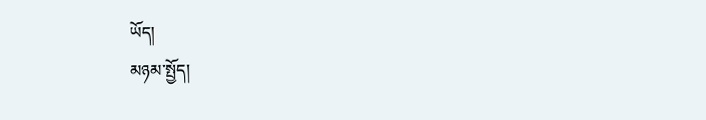ཡོད།
མཉམ་སྤྱོད།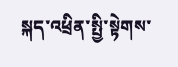སྐད་འཕྲིན་སྤྱི་སྟེགས་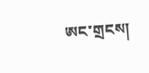ཨང་གྲངས།